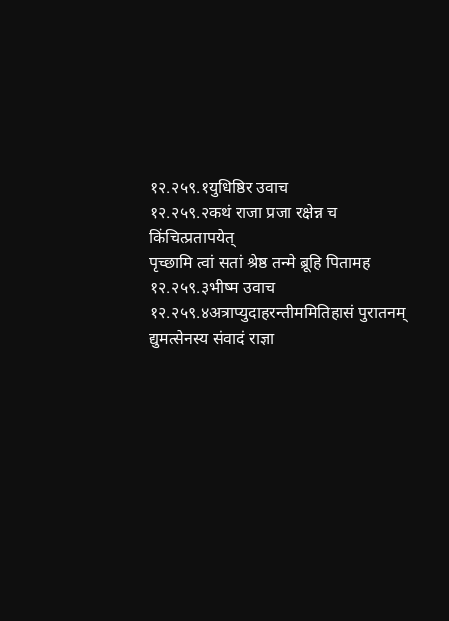१२.२५९.१युधिष्ठिर उवाच
१२.२५९.२कथं राजा प्रजा रक्षेन्न च किंचित्प्रतापयेत्
पृच्छामि त्वां सतां श्रेष्ठ तन्मे ब्रूहि पितामह
१२.२५९.३भीष्म उवाच
१२.२५९.४अत्राप्युदाहरन्तीममितिहासं पुरातनम्
द्युमत्सेनस्य संवादं राज्ञा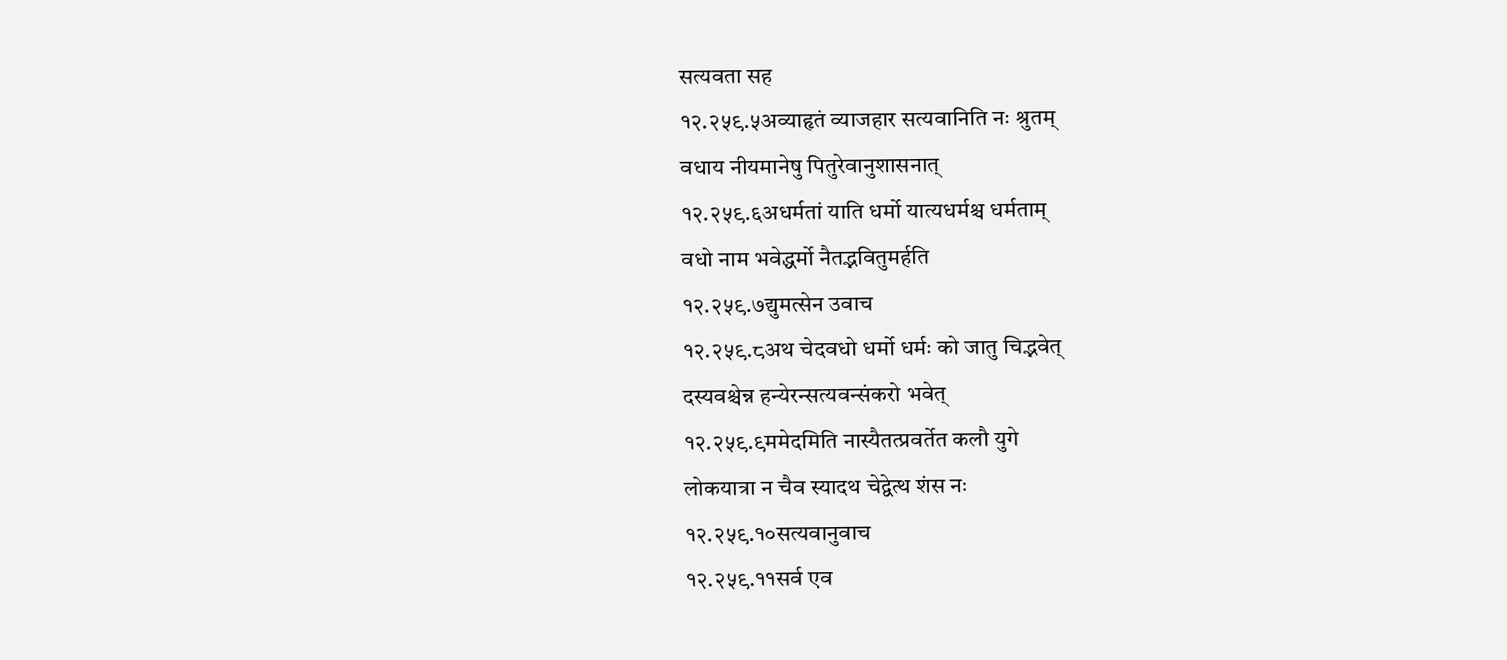सत्यवता सह
१२.२५९.५अव्याहृतं व्याजहार सत्यवानिति नः श्रुतम्
वधाय नीयमानेषु पितुरेवानुशासनात्
१२.२५९.६अधर्मतां याति धर्मो यात्यधर्मश्च धर्मताम्
वधो नाम भवेद्धर्मो नैतद्भवितुमर्हति
१२.२५९.७द्युमत्सेन उवाच
१२.२५९.८अथ चेदवधो धर्मो धर्मः को जातु चिद्भवेत्
दस्यवश्चेन्न हन्येरन्सत्यवन्संकरो भवेत्
१२.२५९.९ममेदमिति नास्यैतत्प्रवर्तेत कलौ युगे
लोकयात्रा न चैव स्यादथ चेद्वेत्थ शंस नः
१२.२५९.१०सत्यवानुवाच
१२.२५९.११सर्व एव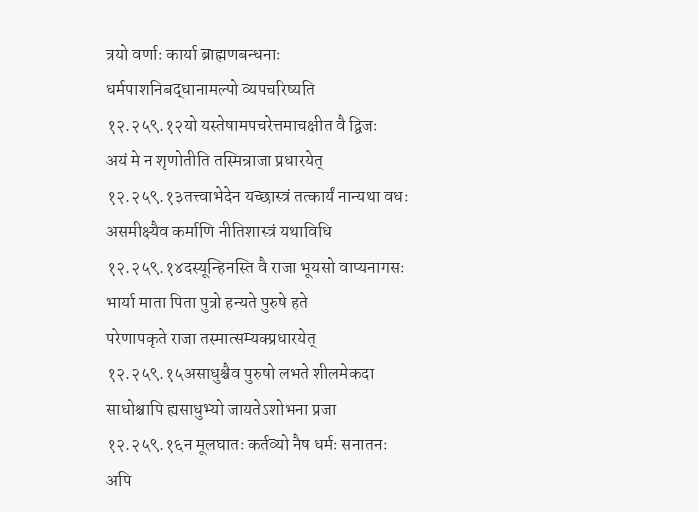त्रयो वर्णाः कार्या ब्राह्मणबन्धनाः
धर्मपाशनिबद्धानामल्पो व्यपचरिष्यति
१२.२५९.१२यो यस्तेषामपचरेत्तमाचक्षीत वै द्विजः
अयं मे न शृणोतीति तस्मिन्राजा प्रधारयेत्
१२.२५९.१३तत्त्वाभेदेन यच्छास्त्रं तत्कार्यं नान्यथा वधः
असमीक्ष्यैव कर्माणि नीतिशास्त्रं यथाविधि
१२.२५९.१४दस्यून्हिनस्ति वै राजा भूयसो वाप्यनागसः
भार्या माता पिता पुत्रो हन्यते पुरुषे हते
परेणापकृते राजा तस्मात्सम्यक्प्रधारयेत्
१२.२५९.१५असाधुश्चैव पुरुषो लभते शीलमेकदा
साधोश्चापि ह्यसाधुभ्यो जायतेऽशोभना प्रजा
१२.२५९.१६न मूलघातः कर्तव्यो नैष धर्मः सनातनः
अपि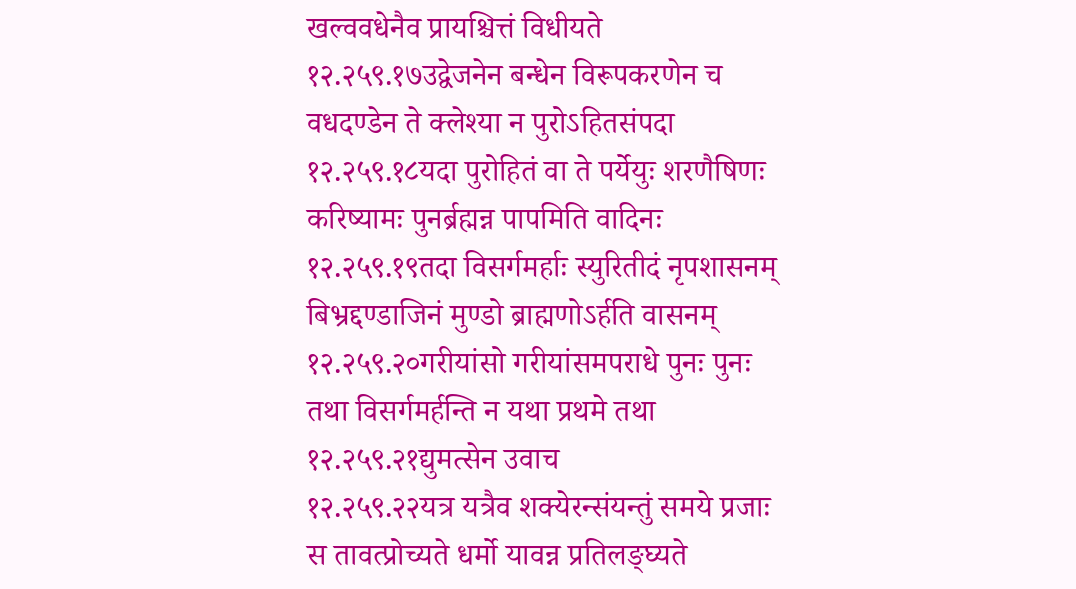खल्ववधेनैव प्रायश्चित्तं विधीयते
१२.२५९.१७उद्वेजनेन बन्धेन विरूपकरणेन च
वधदण्डेन ते क्लेश्या न पुरोऽहितसंपदा
१२.२५९.१८यदा पुरोहितं वा ते पर्येयुः शरणैषिणः
करिष्यामः पुनर्ब्रह्मन्न पापमिति वादिनः
१२.२५९.१९तदा विसर्गमर्हाः स्युरितीदं नृपशासनम्
बिभ्रद्दण्डाजिनं मुण्डो ब्राह्मणोऽर्हति वासनम्
१२.२५९.२०गरीयांसो गरीयांसमपराधे पुनः पुनः
तथा विसर्गमर्हन्ति न यथा प्रथमे तथा
१२.२५९.२१द्युमत्सेन उवाच
१२.२५९.२२यत्र यत्रैव शक्येरन्संयन्तुं समये प्रजाः
स तावत्प्रोच्यते धर्मो यावन्न प्रतिलङ्घ्यते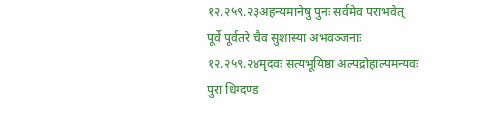१२.२५९.२३अहन्यमानेषु पुनः सर्वमेव पराभवेत्
पूर्वे पूर्वतरे चैव सुशास्या अभवञ्जनाः
१२.२५९.२४मृदवः सत्यभूयिष्ठा अल्पद्रोहाल्पमन्यवः
पुरा धिग्दण्ड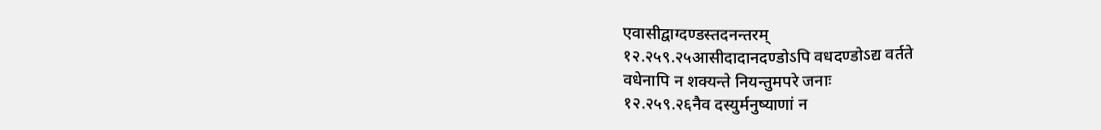एवासीद्वाग्दण्डस्तदनन्तरम्
१२.२५९.२५आसीदादानदण्डोऽपि वधदण्डोऽद्य वर्तते
वधेनापि न शक्यन्ते नियन्तुमपरे जनाः
१२.२५९.२६नैव दस्युर्मनुष्याणां न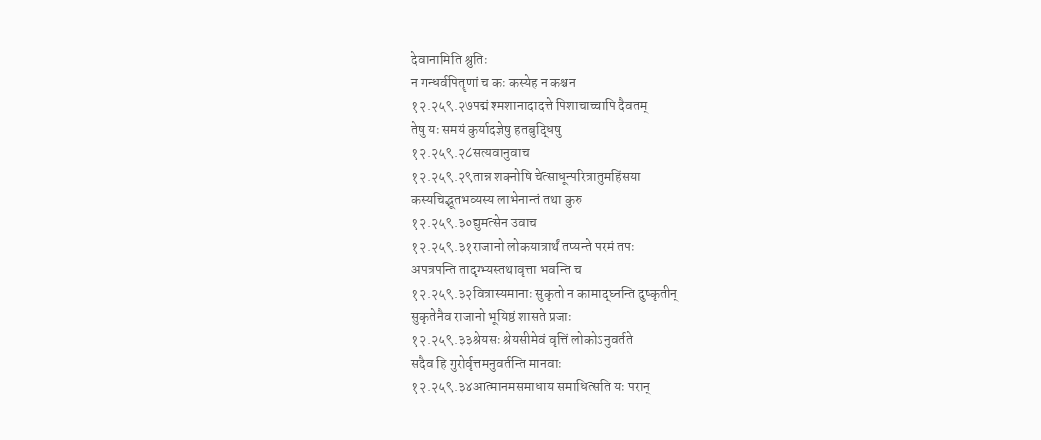देवानामिति श्रुतिः
न गन्धर्वपितॄणां च कः कस्येह न कश्चन
१२.२५९.२७पद्मं श्मशानादादत्ते पिशाचाच्चापि दैवतम्
तेषु यः समयं कुर्यादज्ञेषु हतबुद्धिषु
१२.२५९.२८सत्यवानुवाच
१२.२५९.२९तान्न शक्नोषि चेत्साधून्परित्रातुमहिंसया
कस्यचिद्भूतभव्यस्य लाभेनान्तं तथा कुरु
१२.२५९.३०द्युमत्सेन उवाच
१२.२५९.३१राजानो लोकयात्रार्थं तप्यन्ते परमं तपः
अपत्रपन्ति तादृग्भ्यस्तथावृत्ता भवन्ति च
१२.२५९.३२वित्रास्यमानाः सुकृतो न कामाद्घ्नन्ति दुष्कृतीन्
सुकृतेनैव राजानो भूयिष्ठं शासते प्रजाः
१२.२५९.३३श्रेयसः श्रेयसीमेवं वृत्तिं लोकोऽनुवर्तते
सदैव हि गुरोर्वृत्तमनुवर्तन्ति मानवाः
१२.२५९.३४आत्मानमसमाधाय समाधित्सति यः परान्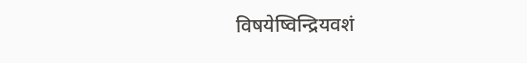विषयेष्विन्द्रियवशं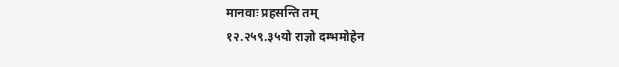मानवाः प्रहसन्ति तम्
१२.२५९.३५यो राज्ञो दम्भमोहेन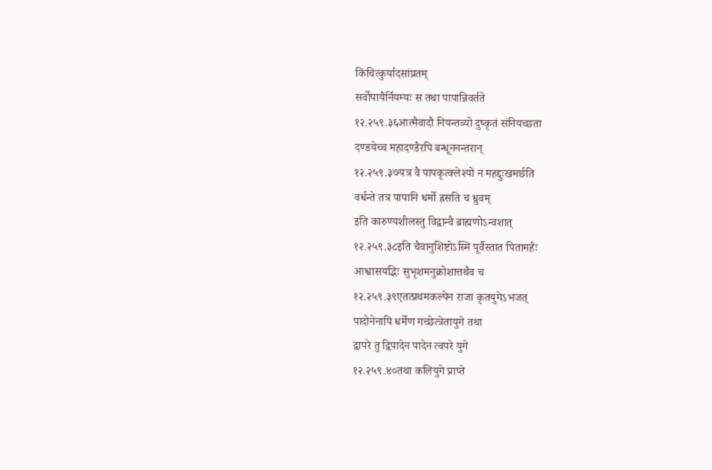किंचित्कुर्यादसांप्रतम्
सर्वोपायैर्नियम्यः स तथा पापान्निवर्तते
१२.२५९.३६आत्मैवादौ नियन्तव्यो दुष्कृतं संनियच्छता
दण्डयेच्च महादण्डैरपि बन्धूननन्तरान्
१२.२५९.३७यत्र वै पापकृत्क्लेश्यो न महद्दुःखमर्छति
वर्धन्ते तत्र पापानि धर्मो ह्रसति च ध्रुवम्
इति कारुण्यशीलस्तु विद्वान्वै ब्राह्मणोऽन्वशात्
१२.२५९.३८इति चैवानुशिष्टोऽस्मि पूर्वैस्तात पितामहैः
आश्वासयद्भिः सुभृशमनुक्रोशात्तथैव च
१२.२५९.३९एतत्प्रथमकल्पेन राजा कृतयुगेऽभजत्
पादोनेनापि धर्मेण गच्छेत्त्रेतायुगे तथा
द्वापरे तु द्विपादेन पादेन त्वपरे युगे
१२.२५९.४०तथा कलियुगे प्राप्ते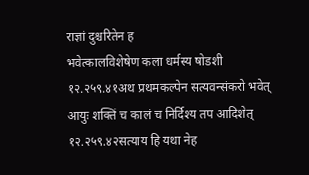राज्ञां दुश्चरितेन ह
भवेत्कालविशेषेण कला धर्मस्य षोडशी
१२.२५९.४१अथ प्रथमकल्पेन सत्यवन्संकरो भवेत्
आयुः शक्तिं च कालं च निर्दिश्य तप आदिशेत्
१२.२५९.४२सत्याय हि यथा नेह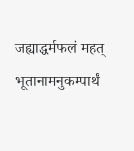जह्याद्धर्मफलं महत्
भूतानामनुकम्पार्थं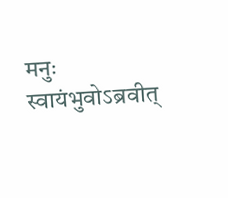मनुः स्वायंभुवोऽब्रवीत्